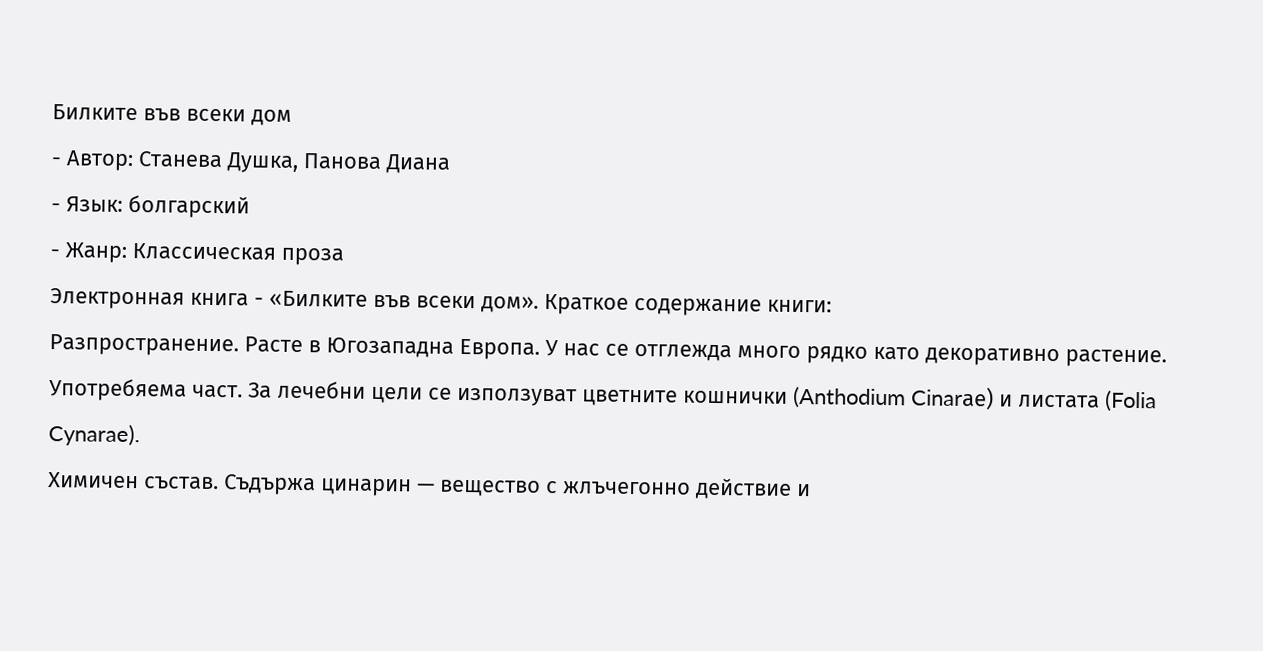Билките във всеки дом
- Автор: Станева Душка, Панова Диана
- Язык: болгарский
- Жанр: Классическая проза
Электронная книга - «Билките във всеки дом». Краткое содержание книги:
Разпространение. Расте в Югозападна Европа. У нас се отглежда много рядко като декоративно растение.
Употребяема част. За лечебни цели се използуват цветните кошнички (Anthodium Cinarае) и листата (Folia Cynarae).
Химичен състав. Съдържа цинарин — вещество с жлъчегонно действие и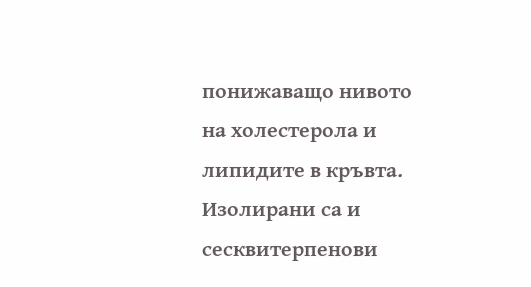понижаващо нивото на холестерола и липидите в кръвта. Изолирани са и сесквитерпенови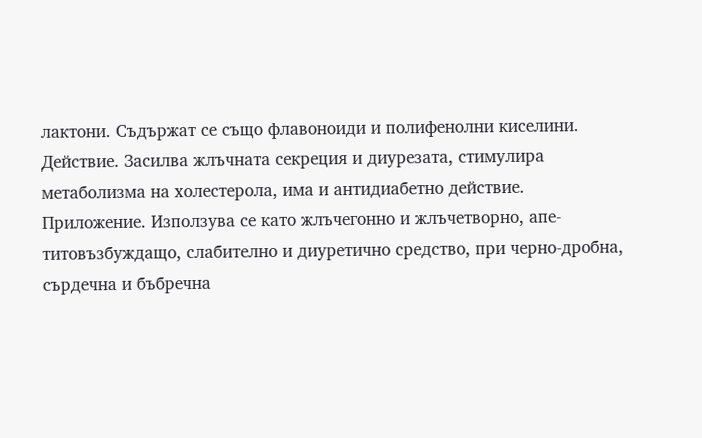лактони. Съдържат се също флавоноиди и полифенолни киселини.
Действие. Засилва жлъчната секреция и диурезата, стимулира метаболизма на холестерола, има и антидиабетно действие.
Приложение. Използува се като жлъчегонно и жлъчетворно, апе-титовъзбуждащо, слабително и диуретично средство, при черно-дробна, сърдечна и бъбречна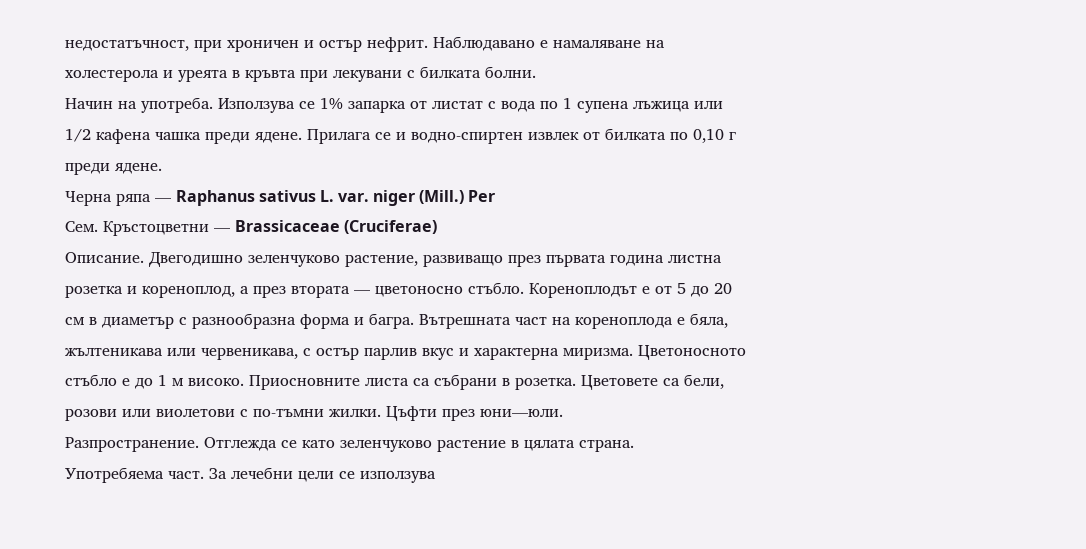недостатъчност, при хроничен и остър нефрит. Наблюдавано е намаляване на холестерола и уреята в кръвта при лекувани с билката болни.
Начин на употреба. Използува се 1% запарка от листат с вода по 1 супена лъжица или 1/2 кафена чашка преди ядене. Прилага се и водно-спиртен извлек от билката по 0,10 г преди ядене.
Черна ряпа — Raphanus sativus L. var. niger (Mill.) Per
Сем. Кръстоцветни — Brassicaceae (Cruciferae)
Описание. Двегодишно зеленчуково растение, развиващо през първата година листна розетка и кореноплод, а през втората — цветоносно стъбло. Кореноплодът е от 5 до 20 см в диаметър с разнообразна форма и багра. Вътрешната част на кореноплода е бяла, жълтеникава или червеникава, с остър парлив вкус и характерна миризма. Цветоносното стъбло е до 1 м високо. Приосновните листа са събрани в розетка. Цветовете са бели, розови или виолетови с по-тъмни жилки. Цъфти през юни—юли.
Разпространение. Отглежда се като зеленчуково растение в цялата страна.
Употребяема част. За лечебни цели се използува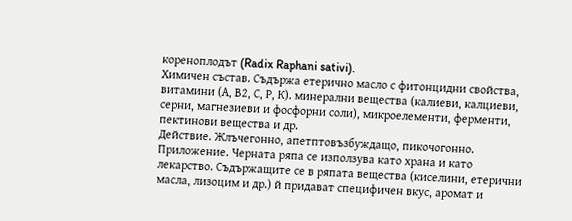кореноплодът (Radix Raphani sativi).
Химичен състав. Съдържа етерично масло с фитонцидни свойства, витамини (А, В2, С, Р, К). минерални вещества (калиеви, калциеви, серни, магнезиеви и фосфорни соли), микроелементи, ферменти, пектинови вещества и др.
Действие. Жлъчегонно, апетптовъзбуждащо, пикочогонно.
Приложение. Черната ряпа се използува като храна и като лекарство. Съдържащите се в ряпата вещества (киселини, етерични масла, лизоцим и др.) й придават специфичен вкус, аромат и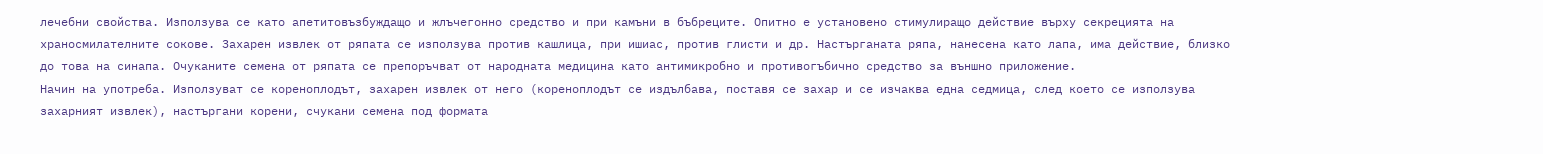лечебни свойства. Използува се като апетитовъзбуждащо и жлъчегонно средство и при камъни в бъбреците. Опитно е установено стимулиращо действие върху секрецията на храносмилателните сокове. Захарен извлек от ряпата се използува против кашлица, при ишиас, против глисти и др. Настърганата ряпа, нанесена като лапа, има действие, близко до това на синапа. Очуканите семена от ряпата се препоръчват от народната медицина като антимикробно и противогъбично средство за външно приложение.
Начин на употреба. Използуват се кореноплодът, захарен извлек от него (кореноплодът се издълбава, поставя се захар и се изчаква една седмица, след което се използува захарният извлек), настъргани корени, счукани семена под формата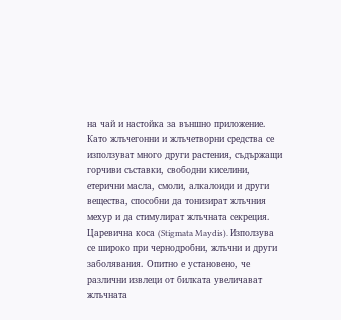на чай и настойка за външно приложение.
Като жлъчегонни и жлъчетворни средства се използуват много други растения, съдържащи горчиви съставки, свободни киселини, етерични масла, смоли, алкалоиди и други вещества, способни да тонизират жлъчния мехур и да стимулират жлъчната секреция.
Царевична коса (Stigmata Maydis). Използува се широко при чернодробни, жлъчни и други заболявания. Опитно е установено, че различни извлеци от билката увеличават жлъчната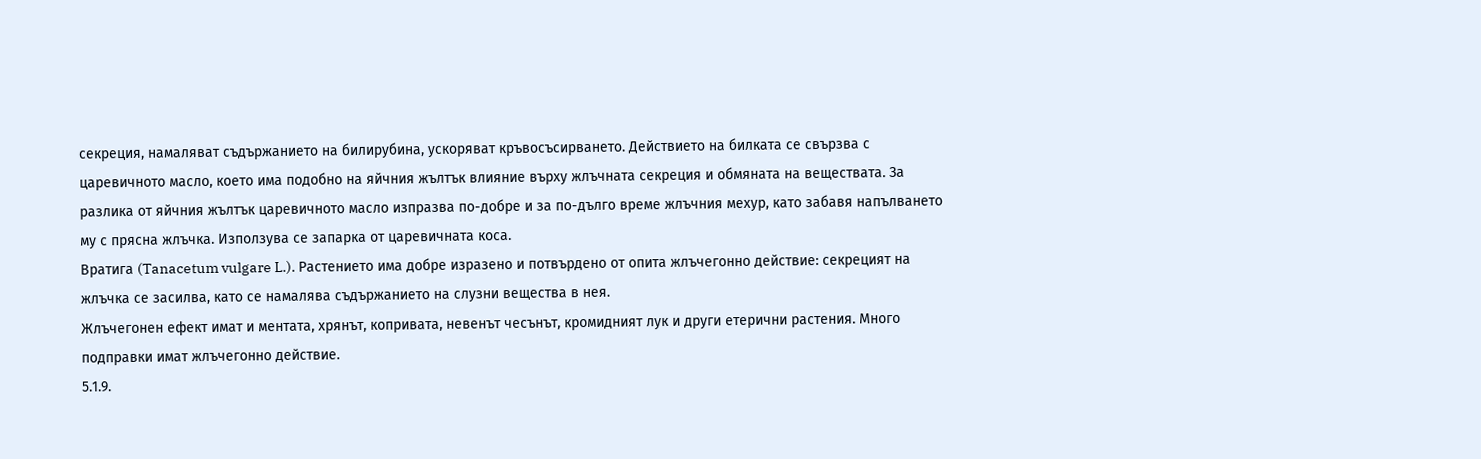секреция, намаляват съдържанието на билирубина, ускоряват кръвосъсирването. Действието на билката се свързва с царевичното масло, което има подобно на яйчния жълтък влияние върху жлъчната секреция и обмяната на веществата. За разлика от яйчния жълтък царевичното масло изпразва по-добре и за по-дълго време жлъчния мехур, като забавя напълването му с прясна жлъчка. Използува се запарка от царевичната коса.
Вратига (Tanacetum vulgare L.). Растението има добре изразено и потвърдено от опита жлъчегонно действие: секрецият на жлъчка се засилва, като се намалява съдържанието на слузни вещества в нея.
Жлъчегонен ефект имат и ментата, хрянът, копривата, невенът чесънът, кромидният лук и други етерични растения. Много подправки имат жлъчегонно действие.
5.1.9.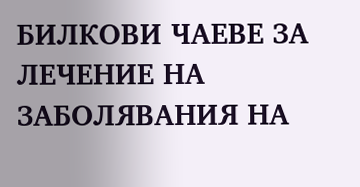БИЛКОВИ ЧАЕВЕ ЗА ЛЕЧЕНИЕ НА ЗАБОЛЯВАНИЯ НА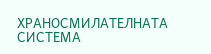ХРАНОСМИЛАТЕЛНАТА СИСТЕМА